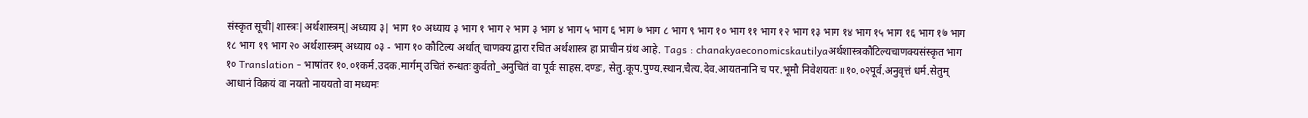संस्कृत सूची|शास्त्रः|अर्थशास्त्रम्|अध्याय ३| भाग १० अध्याय ३ भाग १ भाग २ भाग ३ भाग ४ भाग ५ भाग ६ भाग ७ भाग ८ भाग ९ भाग १० भाग ११ भाग १२ भाग १३ भाग १४ भाग १५ भाग १६ भाग १७ भाग १८ भाग १९ भाग २० अर्थशास्त्रम् अध्याय ०३ - भाग १० कौटिल्य अर्थात् चाणक्य द्वारा रचित अर्थशास्त्र हा प्राचीन ग्रंथ आहे. Tags : chanakyaeconomicskautilyaअर्थशास्त्रकौटिल्यचाणक्यसंस्कृत भाग १० Translation - भाषांतर १०.०१कर्म.उदक.मार्गम् उचितं रुन्धतः कुर्वतो_अनुचितं वा पूर्वः साहस.दण्डः, सेतु.कूप.पुण्य.स्थान.चैत्य.देव.आयतनानि च पर.भूमौ निवेशयतः ॥१०.०२पूर्व.अनुवृत्तं धर्म.सेतुम् आधानं विक्रयं वा नयतो नाययतो वा मध्यमः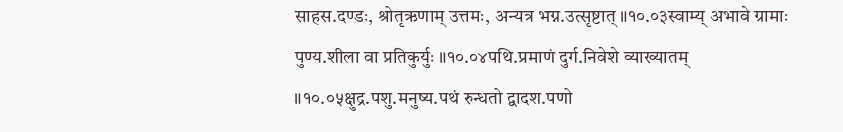साहस.दण्डः, श्रोतृऋणाम् उत्तमः, अन्यत्र भग्न.उत्सृष्टात् ॥१०.०३स्वाम्य् अभावे ग्रामाः पुण्य.शीला वा प्रतिकुर्युः ॥१०.०४पथि.प्रमाणं दुर्ग.निवेशे व्याख्यातम् ॥१०.०५क्षुद्र.पशु.मनुष्य.पथं रुन्धतो द्वादश.पणो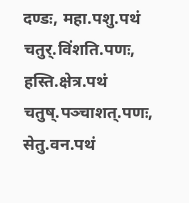दण्डः, महा.पशु.पथं चतुर्.विंशति.पणः, हस्ति.क्षेत्र.पथं चतुष्.पञ्चाशत्.पणः, सेतु.वन.पथं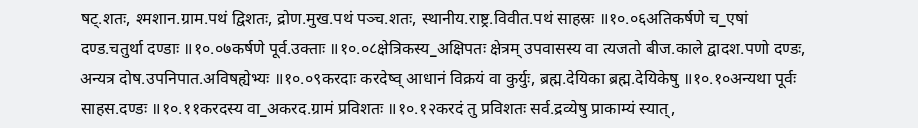षट्.शतः, श्मशान.ग्राम.पथं द्विशतः, द्रोण.मुख.पथं पञ्च.शतः, स्थानीय.राष्ट्र.विवीत.पथं साहस्रः ॥१०.०६अतिकर्षणे च_एषां दण्ड.चतुर्था दण्डाः ॥१०.०७कर्षणे पूर्व.उक्ताः ॥१०.०८क्षेत्रिकस्य_अक्षिपतः क्षेत्रम् उपवासस्य वा त्यजतो बीज.काले द्वादश.पणो दण्डः, अन्यत्र दोष.उपनिपात.अविषह्येभ्यः ॥१०.०९करदाः करदेष्व् आधानं विक्रयं वा कुर्युः, ब्रह्म.देयिका ब्रह्म.देयिकेषु ॥१०.१०अन्यथा पूर्वः साहस.दण्डः ॥१०.११करदस्य वा_अकरद.ग्रामं प्रविशतः ॥१०.१२करदं तु प्रविशतः सर्व.द्रव्येषु प्राकाम्यं स्यात्,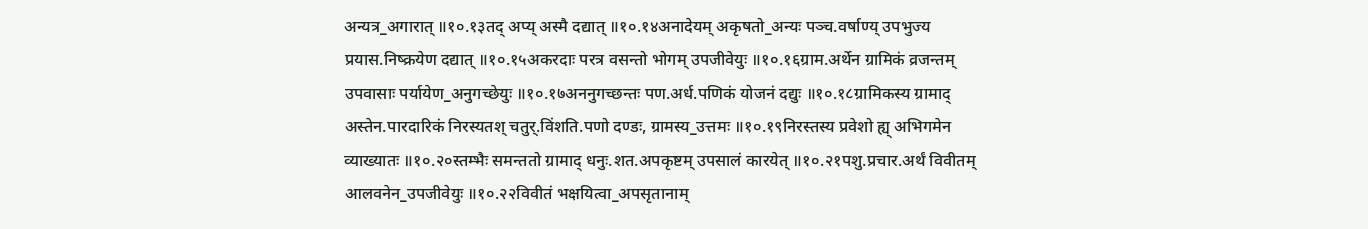अन्यत्र_अगारात् ॥१०.१३तद् अप्य् अस्मै दद्यात् ॥१०.१४अनादेयम् अकृषतो_अन्यः पञ्च.वर्षाण्य् उपभुज्य प्रयास.निष्क्रयेण दद्यात् ॥१०.१५अकरदाः परत्र वसन्तो भोगम् उपजीवेयुः ॥१०.१६ग्राम.अर्थेन ग्रामिकं व्रजन्तम् उपवासाः पर्यायेण_अनुगच्छेयुः ॥१०.१७अननुगच्छन्तः पण.अर्ध.पणिकं योजनं दद्युः ॥१०.१८ग्रामिकस्य ग्रामाद् अस्तेन.पारदारिकं निरस्यतश् चतुर्.विंशति.पणो दण्डः, ग्रामस्य_उत्तमः ॥१०.१९निरस्तस्य प्रवेशो ह्य् अभिगमेन व्याख्यातः ॥१०.२०स्तम्भैः समन्ततो ग्रामाद् धनुः.शत.अपकृष्टम् उपसालं कारयेत् ॥१०.२१पशु.प्रचार.अर्थं विवीतम् आलवनेन_उपजीवेयुः ॥१०.२२विवीतं भक्षयित्वा_अपसृतानाम्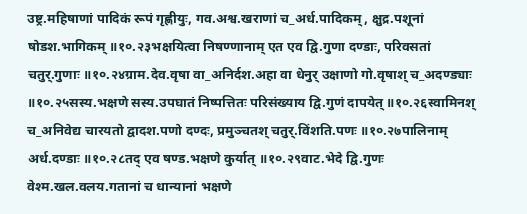उष्ट्र.महिषाणां पादिकं रूपं गृह्णीयुः, गव.अश्व.खराणां च_अर्ध.पादिकम्, क्षुद्र.पशूनां षोडश.भागिकम् ॥१०.२३भक्षयित्वा निषण्णानाम् एत एव द्वि.गुणा दण्डाः, परिवसतां चतुर्.गुणाः ॥१०.२४ग्राम.देव.वृषा वा_अनिर्दश.अहा वा धेनुर् उक्षाणो गो.वृषाश् च_अदण्ड्याः ॥१०.२५सस्य.भक्षणे सस्य.उपघातं निष्पत्तितः परिसंख्याय द्वि.गुणं दापयेत् ॥१०.२६स्वामिनश् च_अनिवेद्य चारयतो द्वादश.पणो दण्दः, प्रमुञ्चतश् चतुर्.विंशति.पणः ॥१०.२७पालिनाम् अर्ध.दण्डाः ॥१०.२८तद् एव षण्ड.भक्षणे कुर्यात् ॥१०.२९वाट.भेदे द्वि.गुणः वेश्म.खल.वलय.गतानां च धान्यानां भक्षणे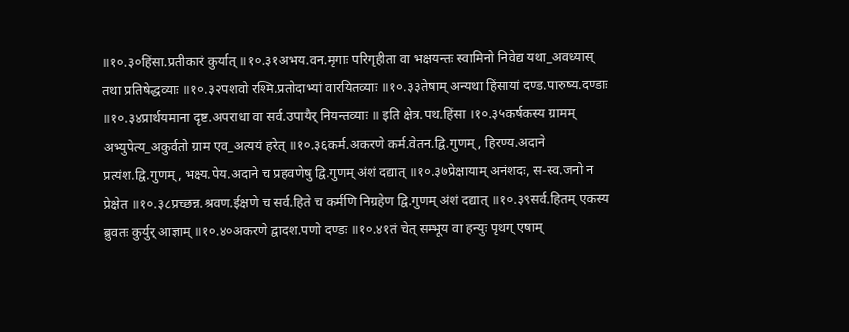॥१०.३०हिंसा.प्रतीकारं कुर्यात् ॥१०.३१अभय.वन.मृगाः परिगृहीता वा भक्षयन्तः स्वामिनो निवेद्य यथा_अवध्यास् तथा प्रतिषेद्धव्याः ॥१०.३२पशवो रश्मि.प्रतोदाभ्यां वारयितव्याः ॥१०.३३तेषाम् अन्यथा हिंसायां दण्ड.पारुष्य.दण्डाः ॥१०.३४प्रार्थयमाना दृष्ट.अपराधा वा सर्व.उपायैर् नियन्तव्याः ॥ इति क्षेत्र.पथ.हिंसा ।१०.३५कर्षकस्य ग्रामम् अभ्युपेत्य_अकुर्वतो ग्राम एव_अत्ययं हरेत् ॥१०.३६कर्म.अकरणे कर्म.वेतन.द्वि.गुणम्, हिरण्य.अदाने प्रत्यंश.द्वि.गुणम्, भक्ष्य.पेय.अदाने च प्रहवणेषु द्वि.गुणम् अंशं दद्यात् ॥१०.३७प्रेक्षायाम् अनंशदः, स-स्व.जनो न प्रेक्षेत ॥१०.३८प्रच्छन्न.श्रवण.ईक्षणे च सर्व.हिते च कर्मणि निग्रहेण द्वि.गुणम् अंशं दद्यात् ॥१०.३९सर्व.हितम् एकस्य ब्रुवतः कुर्युर् आज्ञाम् ॥१०.४०अकरणे द्वादश.पणो दण्डः ॥१०.४१तं चेत् सम्भूय वा हन्युः पृथग् एषाम्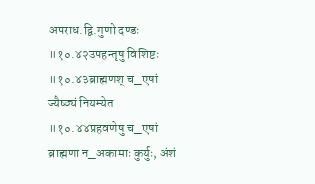अपराध.द्वि.गुणो दण्डः ॥१०.४२उपहन्तृषु विशिष्टः ॥१०.४३ब्राह्मणश् च_एषां ज्यैष्ठ्यं नियम्येत ॥१०.४४प्रहवणेषु च_एषां ब्राह्मणा न_अकामाः कुर्युः, अंशं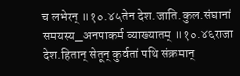च लभेरन् ॥१०.४५तेन देश.जाति.कुल.संघानां समयस्य_अनपाकर्म व्याख्यातम् ॥१०.४६राजा देश.हितान् सेतून् कुर्वतां पथि संक्रमान्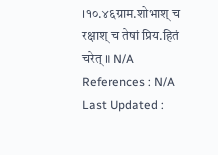।१०.४६ग्राम.शोभाश् च रक्षाश् च तेषां प्रिय.हितं चरेत् ॥ N/A References : N/A Last Updated :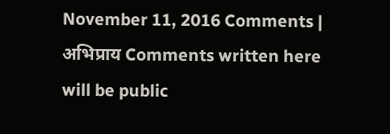November 11, 2016 Comments | अभिप्राय Comments written here will be public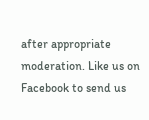after appropriate moderation. Like us on Facebook to send us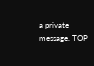a private message. TOP